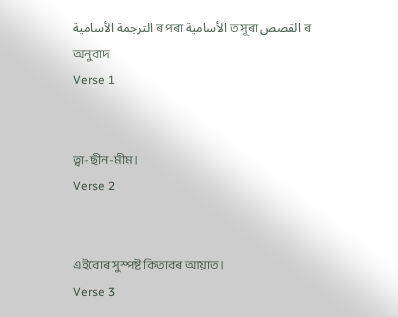الترجمة الأسامية ৰ পৰা الأسامية ত সূৰা القصص ৰ অনুবাদ
Verse 1


ত্বা-ছীন-মীম।
Verse 2


এইবোৰ সুস্পষ্ট কিতাবৰ আয়াত।
Verse 3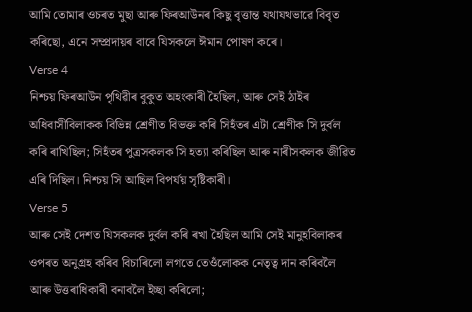আমি তোমাৰ ওচৰত মুছা আৰু ফিৰআউনৰ কিছু বৃত্তান্ত যথাযথভাৱে বিবৃত কৰিছো, এনে সম্প্ৰদায়ৰ বাবে যিসকলে ঈমান পোষণ কৰে।
Verse 4
নিশ্চয় ফিৰআউন পৃথিৱীৰ বুকুত অহংকাৰী হৈছিল, আৰু সেই ঠাইৰ অধিবাসীবিলাকক বিভিন্ন শ্ৰেণীত বিভক্ত কৰি সিহঁতৰ এটা শ্ৰেণীক সি দুৰ্বল কৰি ৰাখিছিল; সিহঁতৰ পুত্ৰসকলক সি হত্যা কৰিছিল আৰু নাৰীসকলক জীৱিত এৰি দিছিল। নিশ্চয় সি আছিল বিপৰ্যয় সৃষ্টিকাৰী।
Verse 5
আৰু সেই দেশত যিসকলক দুৰ্বল কৰি ৰখা হৈছিল আমি সেই মানুহবিলাকৰ ওপৰত অনুগ্ৰহ কৰিব বিচাৰিলো লগতে তেওঁলোকক নেতৃত্ব দান কৰিবলৈ আৰু উত্তৰাধিকাৰী বনাবলৈ ইচ্ছা কৰিলো;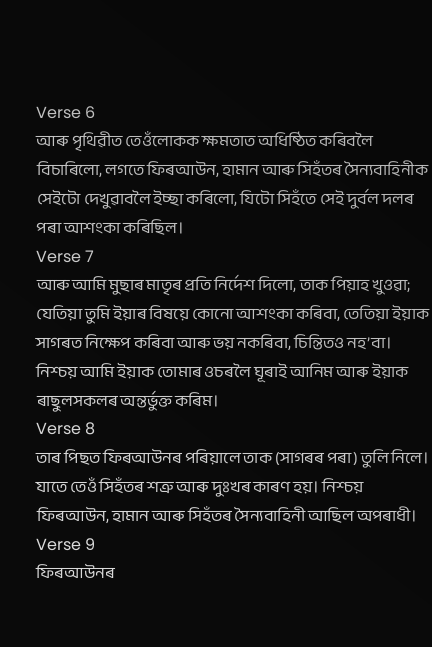Verse 6
আৰু পৃথিৱীত তেওঁলোকক ক্ষমতাত অধিষ্ঠিত কৰিবলৈ বিচাৰিলো, লগতে ফিৰআউন, হামান আৰু সিহঁতৰ সৈন্যবাহিনীক সেইটো দেখুৱাবলৈ ইচ্ছা কৰিলো, যিটো সিহঁতে সেই দুৰ্বল দলৰ পৰা আশংকা কৰিছিল।
Verse 7
আৰু আমি মুছাৰ মাতৃৰ প্ৰতি নিৰ্দেশ দিলো, তাক পিয়াহ খুওৱা; যেতিয়া তুমি ইয়াৰ বিষয়ে কোনো আশংকা কৰিবা, তেতিয়া ইয়াক সাগৰত নিক্ষেপ কৰিবা আৰু ভয় নকৰিবা, চিন্তিতও নহ’বা। নিশ্চয় আমি ইয়াক তোমাৰ ওচৰলৈ ঘূৰাই আনিম আৰু ইয়াক ৰাছুলসকলৰ অন্তৰ্ভুক্ত কৰিম।
Verse 8
তাৰ পিছত ফিৰআউনৰ পৰিয়ালে তাক (সাগৰৰ পৰা) তুলি নিলে। যাতে তেওঁ সিহঁতৰ শত্ৰু আৰু দুঃখৰ কাৰণ হয়। নিশ্চয় ফিৰআউন, হামান আৰু সিহঁতৰ সৈন্যবাহিনী আছিল অপৰাধী।
Verse 9
ফিৰআউনৰ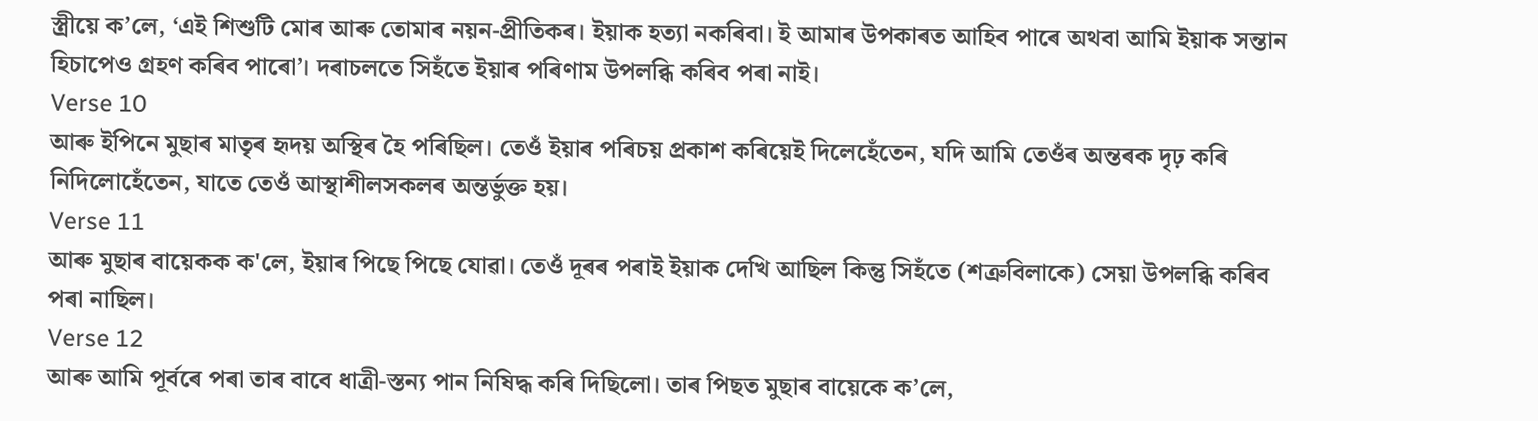স্ত্ৰীয়ে ক’লে, ‘এই শিশুটি মোৰ আৰু তোমাৰ নয়ন-প্ৰীতিকৰ। ইয়াক হত্যা নকৰিবা। ই আমাৰ উপকাৰত আহিব পাৰে অথবা আমি ইয়াক সন্তান হিচাপেও গ্ৰহণ কৰিব পাৰো’। দৰাচলতে সিহঁতে ইয়াৰ পৰিণাম উপলব্ধি কৰিব পৰা নাই।
Verse 10
আৰু ইপিনে মুছাৰ মাতৃৰ হৃদয় অস্থিৰ হৈ পৰিছিল। তেওঁ ইয়াৰ পৰিচয় প্ৰকাশ কৰিয়েই দিলেহেঁতেন, যদি আমি তেওঁৰ অন্তৰক দৃঢ় কৰি নিদিলোহেঁতেন, যাতে তেওঁ আস্থাশীলসকলৰ অন্তৰ্ভুক্ত হয়।
Verse 11
আৰু মুছাৰ বায়েকক ক'লে, ইয়াৰ পিছে পিছে যোৱা। তেওঁ দূৰৰ পৰাই ইয়াক দেখি আছিল কিন্তু সিহঁতে (শত্ৰুবিলাকে) সেয়া উপলব্ধি কৰিব পৰা নাছিল।
Verse 12
আৰু আমি পূৰ্বৰে পৰা তাৰ বাবে ধাত্ৰী-স্তন্য পান নিষিদ্ধ কৰি দিছিলো। তাৰ পিছত মুছাৰ বায়েকে ক’লে,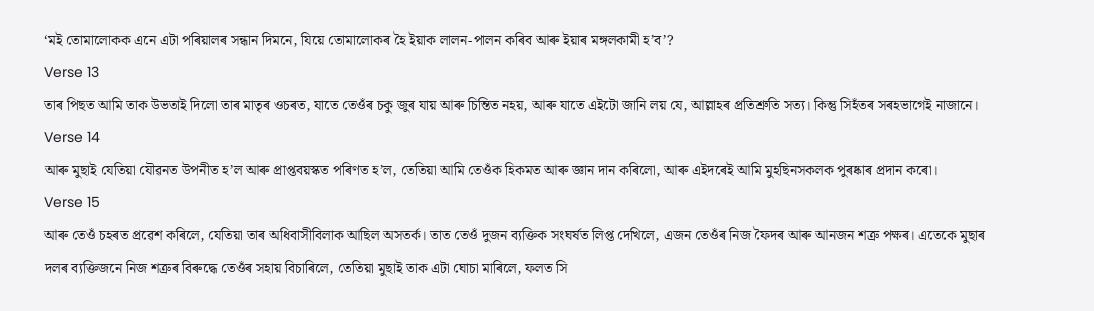‘মই তোমালোকক এনে এটা পৰিয়ালৰ সন্ধান দিমনে, যিয়ে তোমালোকৰ হৈ ইয়াক লালন-পালন কৰিব আৰু ইয়াৰ মঙ্গলকামী হ’ব’?
Verse 13
তাৰ পিছত আমি তাক উভতাই দিলো তাৰ মাতৃৰ ওচৰত, যাতে তেওঁৰ চকু জুৰ যায় আৰু চিন্তিত নহয়, আৰু যাতে এইটো জানি লয় যে, আল্লাহৰ প্ৰতিশ্ৰুতি সত্য। কিন্তু সিহঁতৰ সৰহভাগেই নাজানে।
Verse 14
আৰু মুছাই যেতিয়া যৌৱনত উপনীত হ’ল আৰু প্ৰাপ্তবয়স্কত পৰিণত হ’ল, তেতিয়া আমি তেওঁক হিকমত আৰু জ্ঞান দান কৰিলো, আৰু এইদৰেই আমি মুহছিনসকলক পুৰষ্কাৰ প্ৰদান কৰো।
Verse 15
আৰু তেওঁ চহৰত প্ৰৱেশ কৰিলে, যেতিয়া তাৰ অধিবাসীবিলাক আছিল অসতৰ্ক। তাত তেওঁ দুজন ব্যক্তিক সংঘৰ্ষত লিপ্ত দেখিলে, এজন তেওঁৰ নিজ ফৈদৰ আৰু আনজন শত্ৰু পক্ষৰ। এতেকে মুছাৰ দলৰ ব্যক্তিজনে নিজ শত্ৰুৰ বিৰুদ্ধে তেওঁৰ সহায় বিচাৰিলে, তেতিয়া মুছাই তাক এটা ঘোচা মাৰিলে, ফলত সি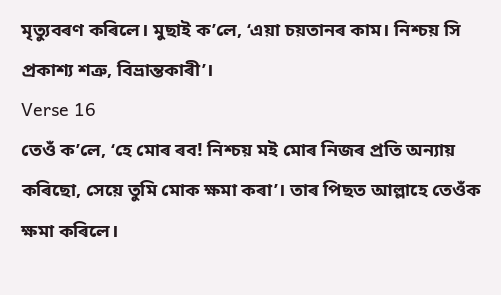মৃত্যুবৰণ কৰিলে। মুছাই ক’লে, ‘এয়া চয়তানৰ কাম। নিশ্চয় সি প্ৰকাশ্য শত্ৰু, বিভ্ৰান্তকাৰী’।
Verse 16
তেওঁ ক’লে, ‘হে মোৰ ৰব! নিশ্চয় মই মোৰ নিজৰ প্ৰতি অন্যায় কৰিছো, সেয়ে তুমি মোক ক্ষমা কৰা’। তাৰ পিছত আল্লাহে তেওঁক ক্ষমা কৰিলে।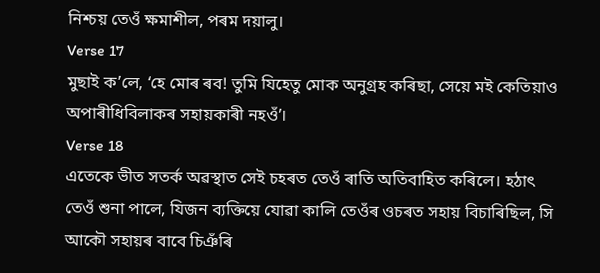নিশ্চয় তেওঁ ক্ষমাশীল, পৰম দয়ালু।
Verse 17
মুছাই ক’লে, ‘হে মোৰ ৰব! তুমি যিহেতু মোক অনুগ্ৰহ কৰিছা, সেয়ে মই কেতিয়াও অপাৰীধিবিলাকৰ সহায়কাৰী নহওঁ’।
Verse 18
এতেকে ভীত সতৰ্ক অৱস্থাত সেই চহৰত তেওঁ ৰাতি অতিবাহিত কৰিলে। হঠাৎ তেওঁ শুনা পালে, যিজন ব্যক্তিয়ে যোৱা কালি তেওঁৰ ওচৰত সহায় বিচাৰিছিল, সি আকৌ সহায়ৰ বাবে চিঞঁৰি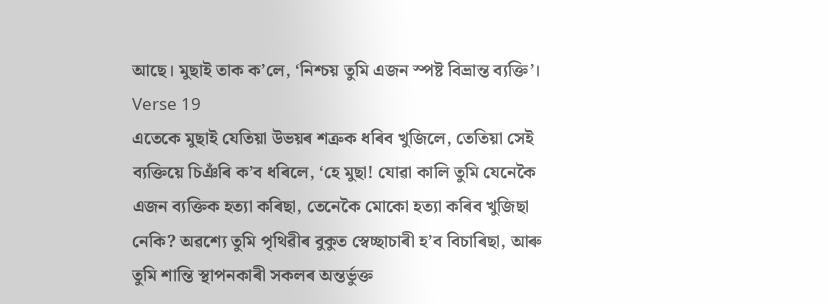আছে। মুছাই তাক ক’লে, ‘নিশ্চয় তুমি এজন স্পষ্ট বিভ্ৰান্ত ব্যক্তি’।
Verse 19
এতেকে মুছাই যেতিয়া উভয়ৰ শত্ৰুক ধৰিব খুজিলে, তেতিয়া সেই ব্যক্তিয়ে চিঞঁৰি ক’ব ধৰিলে, ‘হে মুছা! যোৱা কালি তুমি যেনেকৈ এজন ব্যক্তিক হত্যা কৰিছা, তেনেকৈ মোকো হত্যা কৰিব খুজিছা নেকি? অৱশ্যে তুমি পৃথিৱীৰ বুকুত স্বেচ্ছাচাৰী হ’ব বিচাৰিছা, আৰু তুমি শান্তি স্থাপনকাৰী সকলৰ অন্তৰ্ভুক্ত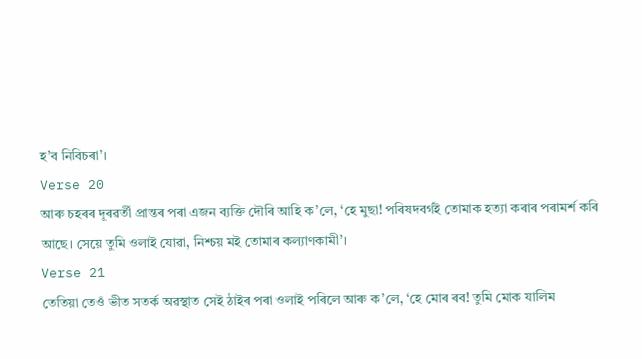হ’ব নিবিচৰা’।
Verse 20
আৰু চহৰৰ দূৰৱৰ্তী প্ৰান্তৰ পৰা এজন ব্যক্তি দৌৰি আহি ক’লে, ‘হে মুছা! পৰিষদবৰ্গই তোমাক হত্যা কৰাৰ পৰামৰ্শ কৰি আছে। সেয়ে তুমি ওলাই যোৱা, নিশ্চয় মই তোমাৰ কল্যাণকামী’।
Verse 21
তেতিয়া তেওঁ ভীত সতৰ্ক অৱস্থাত সেই ঠাইৰ পৰা ওলাই পৰিলে আৰু ক’লে, ‘হে মোৰ ৰব! তুমি মোক যালিম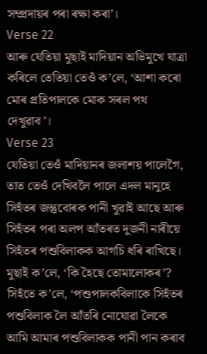সম্প্ৰদায়ৰ পৰা ৰক্ষা কৰা’।
Verse 22
আৰু যেতিয়া মুছাই মাদিয়ান অভিমুখে যাত্ৰা কৰিলে তেতিয়া তেওঁ ক’লে, ‘আশা কৰো মোৰ প্ৰতিপালকে মোক সৰল পথ দেখুৱাব’।
Verse 23
যেতিয়া তেওঁ মাদিয়ানৰ জলাশয় পালেগৈ, তাত তেওঁ দেখিবলৈ পালে এদল মানুহে সিহঁতৰ জন্তুবোৰক পানী খুৱাই আছে আৰু সিহঁতৰ পৰা অলপ আঁতৰত দুজনী নাৰীয়ে সিহঁতৰ পশুবিলাকক আগচি ধৰি ৰাখিছে। মুছাই ক’লে, ‘কি হৈছে তোমালোকৰ’? সিহঁতে ক’লে, ‘পশুপালকবিলাকে সিহঁতৰ পশুবিলাক লৈ আঁতৰি নোযোৱা লৈকে আমি আমাৰ পশুবিলাকক পানী পান কৰাব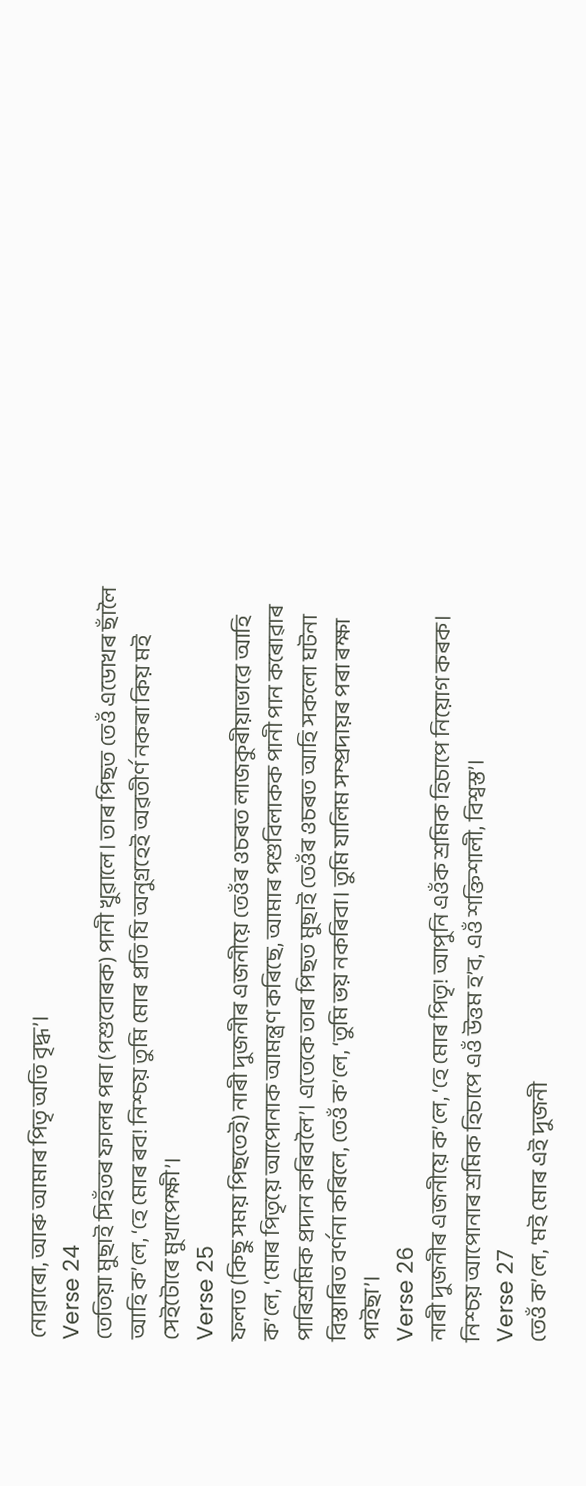নোৱাৰো, আৰু আমাৰ পিতৃ অতি বৃদ্ধ’।
Verse 24
তেতিয়া মুছাই সিহঁতৰ ফালৰ পৰা (পশুবোৰক) পানী খুৱালে। তাৰ পিছত তেওঁ এডোখৰ ছাঁলৈ আহি ক’লে, ‘হে মোৰ ৰব! নিশ্চয় তুমি মোৰ প্ৰতি যি অনুগ্ৰহেই অৱতীৰ্ণ নকৰা কিয় মই সেইটোৰে মুখাপেক্ষী’।
Verse 25
ফলত (কিছু সময় পিছতেই) নাৰী দুজনীৰ এজনীয়ে তেওঁৰ ওচৰত লাজকুৰীয়াভাৱে আহি ক’লে, ‘মোৰ পিতৃয়ে আপোনাক আমন্ত্ৰণ কৰিছে, আমাৰ পশুবিলাকক পানী পান কৰোৱাৰ পাৰিশ্ৰমিক প্ৰদান কৰিবলৈ’। এতেকে তাৰ পিছত মুছাই তেওঁৰ ওচৰত আহি সকলো ঘটনা বিস্তাৰিত বৰ্ণনা কৰিলে, তেওঁ ক’লে, ‘তুমি ভয় নকৰিবা। তুমি যালিম সম্প্ৰদায়ৰ পৰা ৰক্ষা পাইছা’।
Verse 26
নাৰী দুজনীৰ এজনীয়ে ক’লে, ‘হে মোৰ পিতৃ! আপুনি এওঁক শ্ৰমিক হিচাপে নিয়োগ কৰক। নিশ্চয় আপোনাৰ শ্ৰমিক হিচাপে এওঁ উত্তম হ’ব, এওঁ শক্তিশালী, বিশ্বস্ত’।
Verse 27
তেওঁ ক’লে, ‘মই মোৰ এই দুজনী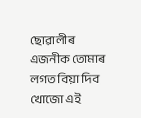ছোৱালীৰ এজনীক তোমাৰ লগত বিয়া দিব খোজো এই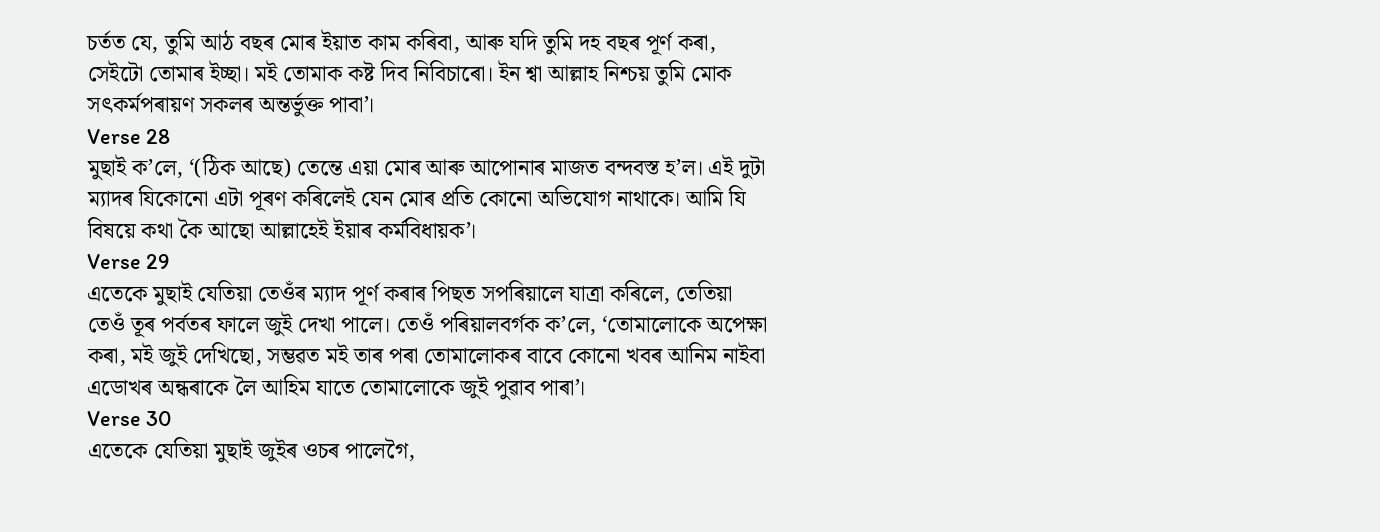চৰ্তত যে, তুমি আঠ বছৰ মোৰ ইয়াত কাম কৰিবা, আৰু যদি তুমি দহ বছৰ পূৰ্ণ কৰা, সেইটো তোমাৰ ইচ্ছা। মই তোমাক কষ্ট দিব নিবিচাৰো। ইন শ্বা আল্লাহ নিশ্চয় তুমি মোক সৎকৰ্মপৰায়ণ সকলৰ অন্তৰ্ভুক্ত পাবা’।
Verse 28
মুছাই ক’লে, ‘(ঠিক আছে) তেন্তে এয়া মোৰ আৰু আপোনাৰ মাজত বন্দবস্ত হ’ল। এই দুটা ম্যাদৰ যিকোনো এটা পূৰণ কৰিলেই যেন মোৰ প্ৰতি কোনো অভিযোগ নাথাকে। আমি যি বিষয়ে কথা কৈ আছো আল্লাহেই ইয়াৰ কৰ্মবিধায়ক’।
Verse 29
এতেকে মুছাই যেতিয়া তেওঁৰ ম্যাদ পূৰ্ণ কৰাৰ পিছত সপৰিয়ালে যাত্ৰা কৰিলে, তেতিয়া তেওঁ তূৰ পৰ্বতৰ ফালে জুই দেখা পালে। তেওঁ পৰিয়ালবৰ্গক ক’লে, ‘তোমালোকে অপেক্ষা কৰা, মই জুই দেখিছো, সম্ভৱত মই তাৰ পৰা তোমালোকৰ বাবে কোনো খবৰ আনিম নাইবা এডোখৰ অন্ধৰাকে লৈ আহিম যাতে তোমালোকে জুই পুৱাব পাৰা’।
Verse 30
এতেকে যেতিয়া মুছাই জুইৰ ওচৰ পালেগৈ,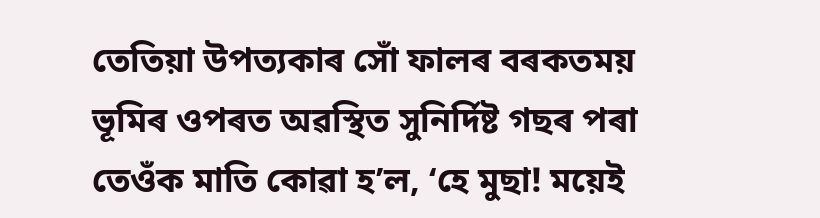তেতিয়া উপত্যকাৰ সোঁ ফালৰ বৰকতময় ভূমিৰ ওপৰত অৱস্থিত সুনিৰ্দিষ্ট গছৰ পৰা তেওঁক মাতি কোৱা হ’ল, ‘হে মুছা! ময়েই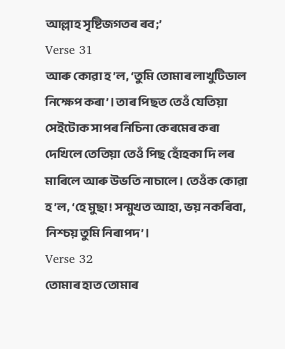আল্লাহ সৃষ্টিজগতৰ ৰব;’
Verse 31
আৰু কোৱা হ’ল, ‘তুমি তোমাৰ লাখুটিডাল নিক্ষেপ কৰা’। তাৰ পিছত তেওঁ যেতিয়া সেইটোক সাপৰ নিচিনা কেৰমেৰ কৰা দেখিলে তেতিয়া তেওঁ পিছ হোঁহকা দি লৰ মাৰিলে আৰু উভতি নাচালে। তেওঁক কোৱা হ’ল, ‘হে মুছা! সন্মুখত আহা, ভয় নকৰিবা, নিশ্চয় তুমি নিৰাপদ’।
Verse 32
তোমাৰ হাত তোমাৰ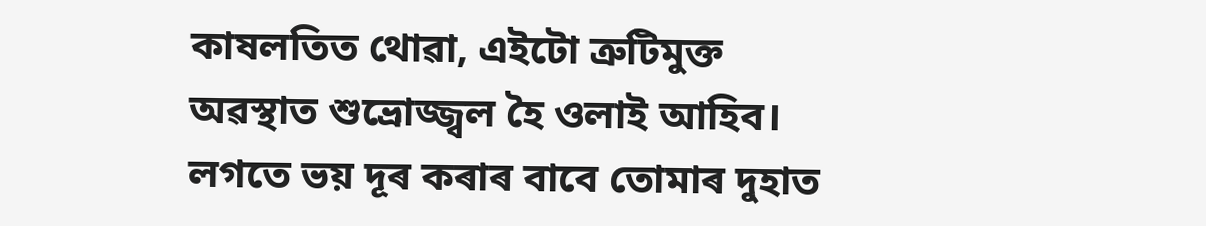কাষলতিত থোৱা, এইটো ত্ৰুটিমুক্ত অৱস্থাত শুভ্ৰোজ্জ্বল হৈ ওলাই আহিব। লগতে ভয় দূৰ কৰাৰ বাবে তোমাৰ দুহাত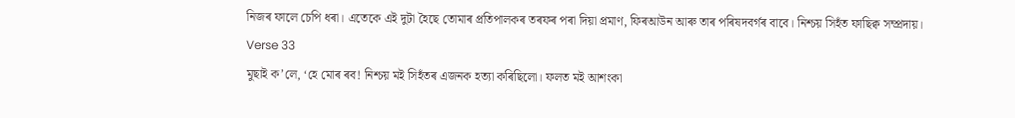নিজৰ ফালে চেপি ধৰা। এতেকে এই দুটা হৈছে তোমাৰ প্ৰতিপালকৰ তৰফৰ পৰা দিয়া প্ৰমাণ, ফিৰআউন আৰু তাৰ পৰিষদবৰ্গৰ বাবে। নিশ্চয় সিহঁত ফাছিক্ব সম্প্ৰদায়।
Verse 33
মুছাই ক’লে, ‘হে মোৰ ৰব! নিশ্চয় মই সিহঁতৰ এজনক হত্যা কৰিছিলো। ফলত মই আশংকা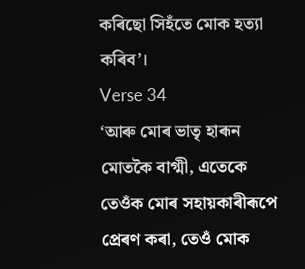কৰিছো সিহঁতে মোক হত্যা কৰিব’।
Verse 34
‘আৰু মোৰ ভাতৃ হাৰূন মোতকৈ বাগ্মী, এতেকে তেওঁক মোৰ সহায়কাৰীৰূপে প্ৰেৰণ কৰা, তেওঁ মোক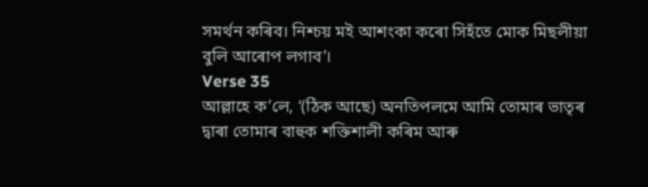সমৰ্থন কৰিব। নিশ্চয় মই আশংকা কৰো সিহঁতে মোক মিছলীয়া বুলি আৰোপ লগাব’।
Verse 35
আল্লাহে ক’লে, ‘(ঠিক আছে) অনতিপলমে আমি তোমাৰ ভাতৃৰ দ্বাৰা তোমাৰ বাহুক শক্তিশালী কৰিম আৰু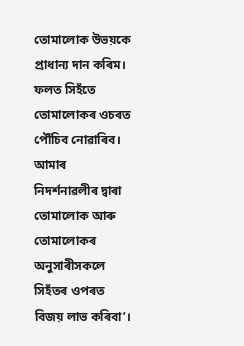তোমালোক উভয়কে প্ৰাধান্য দান কৰিম। ফলত সিহঁতে তোমালোকৰ ওচৰত পৌঁচিব নোৱাৰিব। আমাৰ নিদৰ্শনাৱলীৰ দ্বাৰা তোমালোক আৰু তোমালোকৰ অনুসাৰীসকলে সিহঁতৰ ওপৰত বিজয় লাভ কৰিবা’।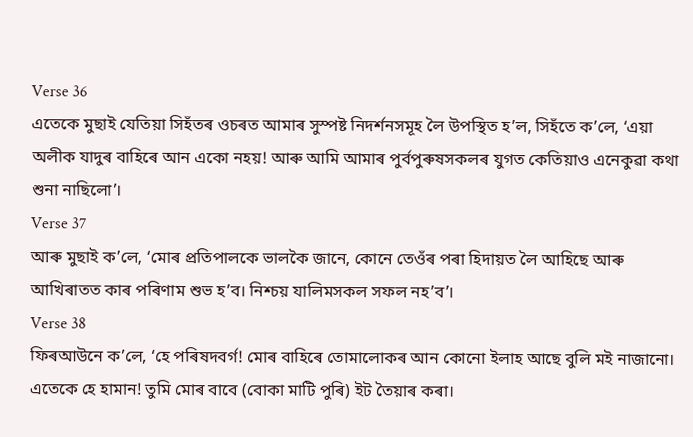Verse 36
এতেকে মুছাই যেতিয়া সিহঁতৰ ওচৰত আমাৰ সুস্পষ্ট নিদৰ্শনসমূহ লৈ উপস্থিত হ’ল, সিহঁতে ক’লে, ‘এয়া অলীক যাদুৰ বাহিৰে আন একো নহয়! আৰু আমি আমাৰ পুৰ্বপুৰুষসকলৰ যুগত কেতিয়াও এনেকুৱা কথা শুনা নাছিলো’।
Verse 37
আৰু মুছাই ক’লে, ‘মোৰ প্ৰতিপালকে ভালকৈ জানে, কোনে তেওঁৰ পৰা হিদায়ত লৈ আহিছে আৰু আখিৰাতত কাৰ পৰিণাম শুভ হ’ব। নিশ্চয় যালিমসকল সফল নহ’ব’।
Verse 38
ফিৰআউনে ক’লে, ‘হে পৰিষদবৰ্গ! মোৰ বাহিৰে তোমালোকৰ আন কোনো ইলাহ আছে বুলি মই নাজানো। এতেকে হে হামান! তুমি মোৰ বাবে (বোকা মাটি পুৰি) ইট তৈয়াৰ কৰা।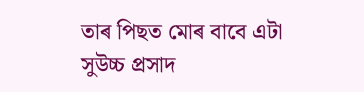তাৰ পিছত মোৰ বাবে এটা সুউচ্চ প্ৰসাদ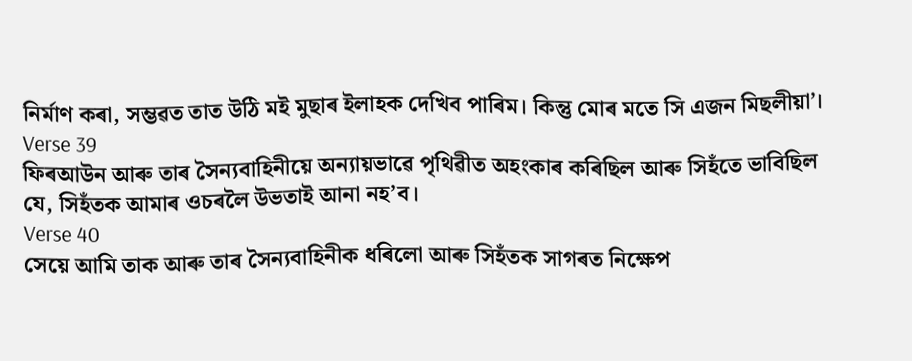নিৰ্মাণ কৰা, সম্ভৱত তাত উঠি মই মুছাৰ ইলাহক দেখিব পাৰিম। কিন্তু মোৰ মতে সি এজন মিছলীয়া’।
Verse 39
ফিৰআউন আৰু তাৰ সৈন্যবাহিনীয়ে অন্যায়ভাৱে পৃথিৱীত অহংকাৰ কৰিছিল আৰু সিহঁতে ভাবিছিল যে, সিহঁতক আমাৰ ওচৰলৈ উভতাই আনা নহ’ব।
Verse 40
সেয়ে আমি তাক আৰু তাৰ সৈন্যবাহিনীক ধৰিলো আৰু সিহঁতক সাগৰত নিক্ষেপ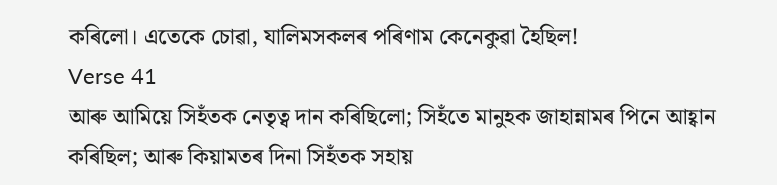কৰিলো। এতেকে চোৱা, যালিমসকলৰ পৰিণাম কেনেকুৱা হৈছিল!
Verse 41
আৰু আমিয়ে সিহঁতক নেতৃত্ব দান কৰিছিলো; সিহঁতে মানুহক জাহান্নামৰ পিনে আহ্বান কৰিছিল; আৰু কিয়ামতৰ দিনা সিহঁতক সহায়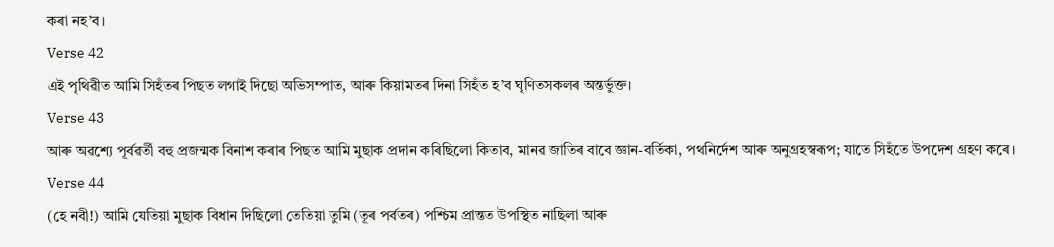কৰা নহ’ব।
Verse 42
এই পৃথিৱীত আমি সিহঁতৰ পিছত লগাই দিছো অভিসম্পাত, আৰু কিয়ামতৰ দিনা সিহঁত হ’ব ঘৃণিতসকলৰ অন্তৰ্ভুক্ত।
Verse 43
আৰু অৱশ্যে পূৰ্বৱৰ্তী বহু প্ৰজন্মক বিনাশ কৰাৰ পিছত আমি মুছাক প্ৰদান কৰিছিলো কিতাব, মানৱ জাতিৰ বাবে জ্ঞান-বৰ্তিকা, পথনিৰ্দেশ আৰু অনুগ্ৰহস্বৰূপ; যাতে সিহঁতে উপদেশ গ্ৰহণ কৰে।
Verse 44
(হে নবী!) আমি যেতিয়া মুছাক বিধান দিছিলো তেতিয়া তুমি (তূৰ পৰ্বতৰ) পশ্চিম প্ৰান্তত উপস্থিত নাছিলা আৰু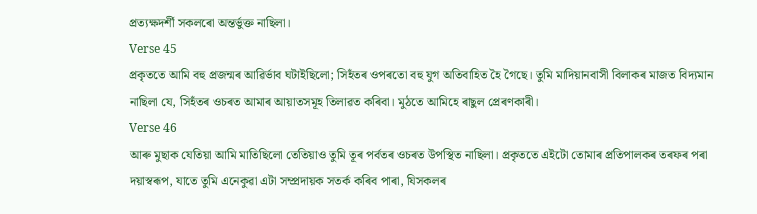প্ৰত্যক্ষদৰ্শী সকলৰো অন্তৰ্ভুক্ত নাছিলা।
Verse 45
প্ৰকৃততে আমি বহু প্ৰজন্মৰ আৱিৰ্ভাব ঘটাইছিলো; সিহঁতৰ ওপৰতো বহু যুগ অতিবাহিত হৈ গৈছে। তুমি মাদিয়ানবাসী বিলাকৰ মাজত বিদ্যমান নাছিলা যে, সিহঁতৰ ওচৰত আমাৰ আয়াতসমূহ তিলাৱত কৰিবা। মুঠতে আমিহে ৰাছুল প্ৰেৰণকাৰী।
Verse 46
আৰু মুছাক যেতিয়া আমি মাতিছিলো তেতিয়াও তুমি তূৰ পৰ্বতৰ ওচৰত উপস্থিত নাছিলা। প্ৰকৃততে এইটো তোমাৰ প্ৰতিপালকৰ তৰফৰ পৰা দয়াস্বৰূপ, যাতে তুমি এনেকুৱা এটা সম্প্ৰদায়ক সতৰ্ক কৰিব পাৰা, যিসকলৰ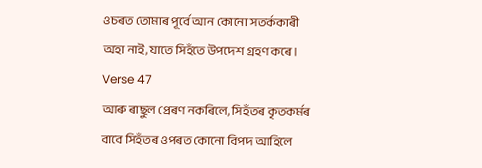ওচৰত তোমাৰ পূৰ্বে আন কোনো সতৰ্ককাৰী অহা নাই, যাতে সিহঁতে উপদেশ গ্ৰহণ কৰে।
Verse 47
আৰু ৰাছুল প্ৰেৰণ নকৰিলে, সিহঁতৰ কৃতকৰ্মৰ বাবে সিহঁতৰ ওপৰত কোনো বিপদ আহিলে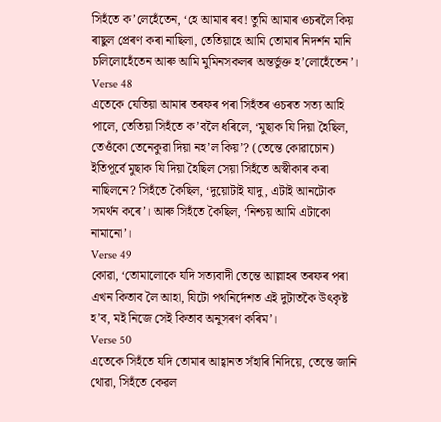সিহঁতে ক’লেহেঁতেন, ‘হে আমাৰ ৰব! তুমি আমাৰ ওচৰলৈ কিয় ৰাছুল প্ৰেৰণ কৰা নাছিলা, তেতিয়াহে আমি তোমাৰ নিদৰ্শন মানি চলিলোহেঁতেন আৰু আমি মুমিনসকলৰ অন্তৰ্ভুক্ত হ’লোহেঁতেন’।
Verse 48
এতেকে যেতিয়া আমাৰ তৰফৰ পৰা সিহঁতৰ ওচৰত সত্য আহি পালে, তেতিয়া সিহঁতে ক’বলৈ ধৰিলে, ‘মুছাক যি দিয়া হৈছিল, তেওঁকো তেনেকুৱা দিয়া নহ’ল কিয়’? (তেন্তে কোৱাচোন) ইতিপূৰ্বে মুছাক যি দিয়া হৈছিল সেয়া সিহঁতে অস্বীকাৰ কৰা নাছিলনে? সিহঁতে কৈছিল, ‘দুয়োটাই যাদু, এটাই আনটোক সমৰ্থন কৰে’। আৰু সিহঁতে কৈছিল, ‘নিশ্চয় আমি এটাকো নামানো’।
Verse 49
কোৱা, ‘তোমালোকে যদি সত্যবাদী তেন্তে আল্লাহৰ তৰফৰ পৰা এখন কিতাব লৈ আহা, যিটো পথনিৰ্দেশত এই দুটাতকৈ উৎকৃষ্ট হ’ব, মই নিজে সেই কিতাব অনুসৰণ কৰিম’।
Verse 50
এতেকে সিহঁতে যদি তোমাৰ আহ্বানত সঁহাৰি নিদিয়ে, তেন্তে জানি থোৱা, সিহঁতে কেৱল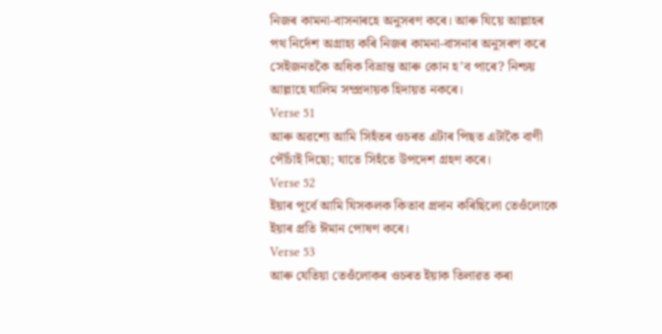নিজৰ কামনা-বাসনাৰহে অনুসৰণ কৰে। আৰু যিয়ে আল্লাহৰ পথ নিৰ্দেশ অগ্ৰাহ্য কৰি নিজৰ কামনা-বাসনাৰ অনুসৰণ কৰে সেইজনতকৈ অধিক বিভ্ৰান্ত আৰু কোন হ’ব পাৰে? নিশ্চয় আল্লাহে যালিম সম্প্ৰদায়ক হিদায়ত নকৰে।
Verse 51
আৰু অৱশ্যে আমি সিহঁতৰ ওচৰত এটাৰ পিছত এটাকৈ বাণী পৌঁচাই দিছো; যাতে সিহঁতে উপদেশ গ্ৰহণ কৰে।
Verse 52
ইয়াৰ পূৰ্বে আমি যিসকলক কিতাব প্ৰদান কৰিছিলো তেওঁলোকে ইয়াৰ প্ৰতি ঈমান পোষণ কৰে।
Verse 53
আৰু যেতিয়া তেওঁলোকৰ ওচৰত ইয়াক তিলাৱত কৰা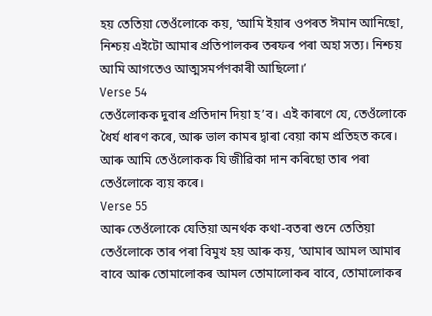হয় তেতিয়া তেওঁলোকে কয়, ‘আমি ইয়াৰ ওপৰত ঈমান আনিছো, নিশ্চয় এইটো আমাৰ প্ৰতিপালকৰ তৰফৰ পৰা অহা সত্য। নিশ্চয় আমি আগতেও আত্মসমৰ্পণকাৰী আছিলো।’
Verse 54
তেওঁলোকক দুবাৰ প্ৰতিদান দিয়া হ’ব। এই কাৰণে যে, তেওঁলোকে ধৈৰ্য ধাৰণ কৰে, আৰু ভাল কামৰ দ্বাৰা বেয়া কাম প্ৰতিহত কৰে। আৰু আমি তেওঁলোকক যি জীৱিকা দান কৰিছো তাৰ পৰা তেওঁলোকে ব্যয় কৰে।
Verse 55
আৰু তেওঁলোকে যেতিয়া অনৰ্থক কথা-বতৰা শুনে তেতিয়া তেওঁলোকে তাৰ পৰা বিমুখ হয় আৰু কয়, ‘আমাৰ আমল আমাৰ বাবে আৰু তোমালোকৰ আমল তোমালোকৰ বাবে, তোমালোকৰ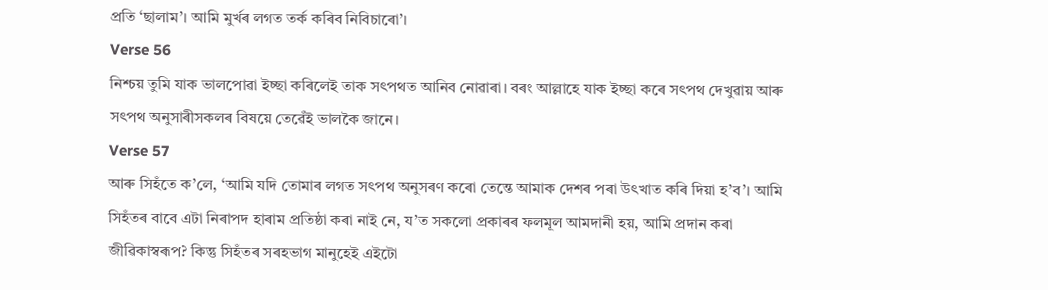প্ৰতি ‘ছালাম’। আমি মুৰ্খৰ লগত তৰ্ক কৰিব নিবিচাৰো’।
Verse 56
নিশ্চয় তুমি যাক ভালপোৱা ইচ্ছা কৰিলেই তাক সৎপথত আনিব নোৱাৰা। বৰং আল্লাহে যাক ইচ্ছা কৰে সৎপথ দেখুৱায় আৰু সৎপথ অনুসাৰীসকলৰ বিষয়ে তেৱেঁই ভালকৈ জানে।
Verse 57
আৰু সিহঁতে ক’লে, ‘আমি যদি তোমাৰ লগত সৎপথ অনুসৰণ কৰো তেন্তে আমাক দেশৰ পৰা উৎখাত কৰি দিয়া হ’ব’। আমি সিহঁতৰ বাবে এটা নিৰাপদ হাৰাম প্ৰতিষ্ঠা কৰা নাই নে, য’ত সকলো প্ৰকাৰৰ ফলমূল আমদানী হয়, আমি প্ৰদান কৰা জীৱিকাস্বৰূপ? কিন্তু সিহঁতৰ সৰহভাগ মানুহেই এইটো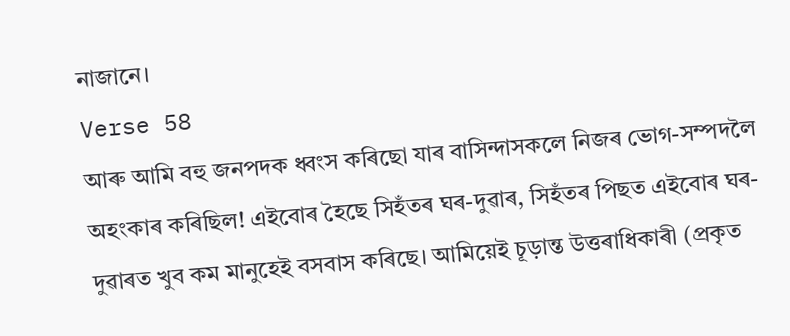নাজানে।
Verse 58
আৰু আমি বহু জনপদক ধ্বংস কৰিছো যাৰ বাসিন্দাসকলে নিজৰ ভোগ-সম্পদলৈ অহংকাৰ কৰিছিল! এইবোৰ হৈছে সিহঁতৰ ঘৰ-দুৱাৰ, সিহঁতৰ পিছত এইবোৰ ঘৰ-দুৱাৰত খুব কম মানুহেই বসবাস কৰিছে। আমিয়েই চূড়ান্ত উত্তৰাধিকাৰী (প্ৰকৃত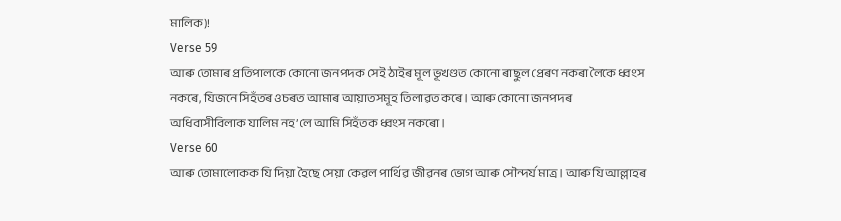মালিক)!
Verse 59
আৰু তোমাৰ প্ৰতিপালকে কোনো জনপদক সেই ঠাইৰ মূল ভূখণ্ডত কোনো ৰাছুল প্ৰেৰণ নকৰা লৈকে ধ্বংস নকৰে, যিজনে সিহঁতৰ ওচৰত আমাৰ আয়াতসমূহ তিলাৱত কৰে। আৰু কোনো জনপদৰ অধিবাসীবিলাক যালিম নহ’লে আমি সিহঁতক ধ্বংস নকৰো।
Verse 60
আৰু তোমালোকক যি দিয়া হৈছে সেয়া কেৱল পাৰ্থিৱ জীৱনৰ ভোগ আৰু সৌন্দৰ্য মাত্ৰ। আৰু যি আল্লাহৰ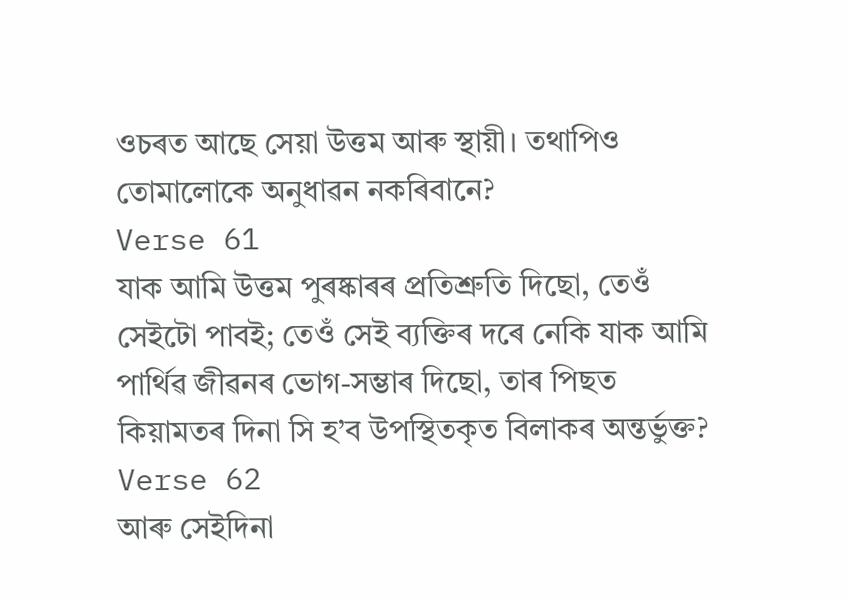ওচৰত আছে সেয়া উত্তম আৰু স্থায়ী। তথাপিও তোমালোকে অনুধাৱন নকৰিবানে?
Verse 61
যাক আমি উত্তম পুৰষ্কাৰৰ প্ৰতিশ্ৰুতি দিছো, তেওঁ সেইটো পাবই; তেওঁ সেই ব্যক্তিৰ দৰে নেকি যাক আমি পাৰ্থিৱ জীৱনৰ ভোগ-সম্ভাৰ দিছো, তাৰ পিছত কিয়ামতৰ দিনা সি হ’ব উপস্থিতকৃত বিলাকৰ অন্তৰ্ভুক্ত?
Verse 62
আৰু সেইদিনা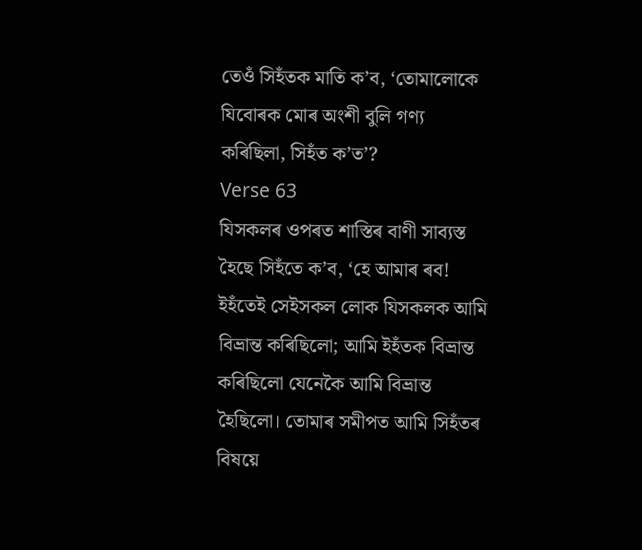তেওঁ সিহঁতক মাতি ক’ব, ‘তোমালোকে যিবোৰক মোৰ অংশী বুলি গণ্য কৰিছিলা, সিহঁত ক’ত’?
Verse 63
যিসকলৰ ওপৰত শাস্তিৰ বাণী সাব্যস্ত হৈছে সিহঁতে ক’ব, ‘হে আমাৰ ৰব! ইহঁতেই সেইসকল লোক যিসকলক আমি বিভ্ৰান্ত কৰিছিলো; আমি ইহঁতক বিভ্ৰান্ত কৰিছিলো যেনেকৈ আমি বিভ্ৰান্ত হৈছিলো। তোমাৰ সমীপত আমি সিহঁতৰ বিষয়ে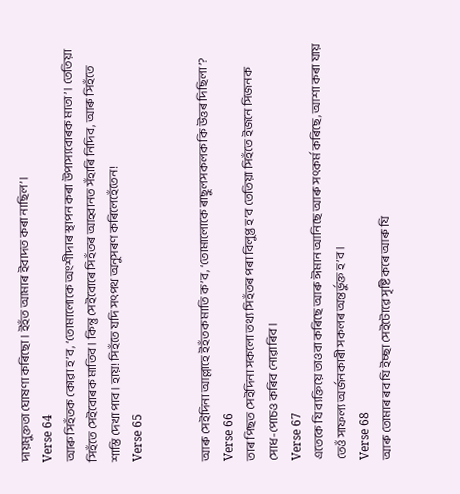দায়মুক্ততা ঘোষণা কৰিছো। ইহঁত আমাৰ ইবাদত কৰা নাছিল’।
Verse 64
আৰু সিহঁতক কোৱা হ’ব, ‘তোমালোকে অংশীদাৰ স্থাপন কৰা উপাস্যবোৰক মাতা’। তেতিয়া সিহঁতে সেইবোৰক মাতিব। কিন্তু সেইবোৰে সিহঁতৰ আহ্বানত সঁহাৰি নিদিব, আৰু সিহঁতে শাস্তি দেখা পাব। হায়! সিহঁতে যদি সৎপথ অনুসৰণ কৰিলেহেঁতেন!
Verse 65


আৰু সেইদিনা আল্লাহে ইহঁতক মাতি ক’ব, ‘তোমালোকে ৰাছুলসকলক কি উত্তৰ দিছিলা’?
Verse 66
তাৰ পিছত সেইদিনা সকলো তথ্য সিহঁতৰ পৰা বিলুপ্ত হ’ব তেতিয়া সিহঁতে ইজনে সিজনক সোধ-পোচও কৰিব নোৱাৰিব।
Verse 67
এতেকে যি ব্যক্তিয়ে তাওবা কৰিছে আৰু ঈমান আনিছে আৰু সৎকৰ্ম কৰিছে, আশা কৰা যায় তেওঁ সাফল্য অৰ্জনকাৰী সকলৰ অন্তৰ্ভুক্ত হ’ব।
Verse 68
আৰু তোমাৰ ৰব যি ইচ্ছা সেইটোৱে সৃষ্টি কৰে আৰু যি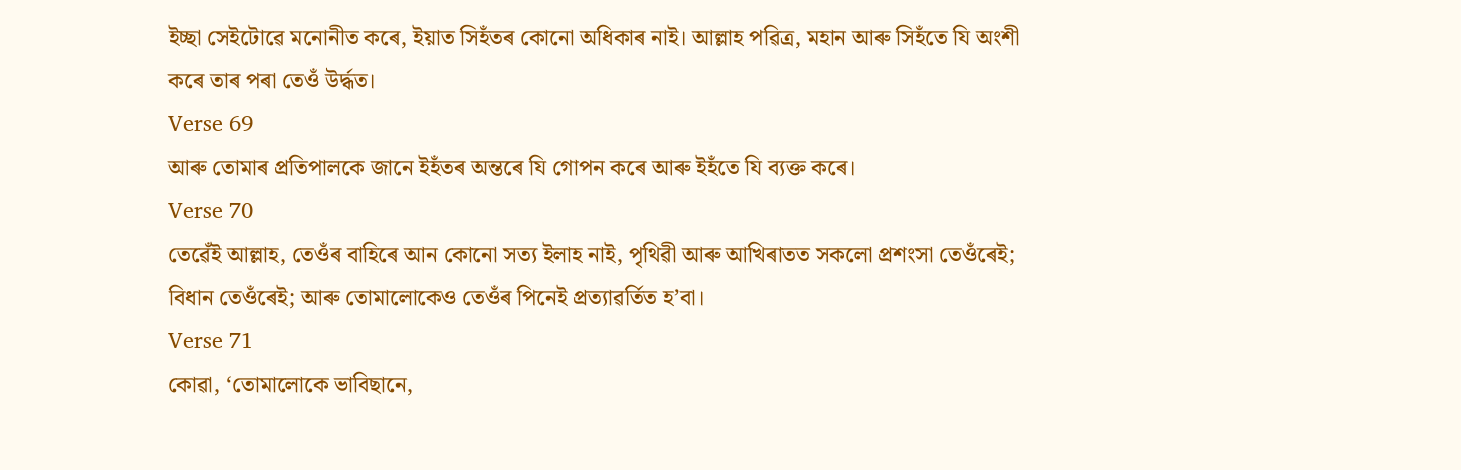ইচ্ছা সেইটোৱে মনোনীত কৰে, ইয়াত সিহঁতৰ কোনো অধিকাৰ নাই। আল্লাহ পৱিত্ৰ, মহান আৰু সিহঁতে যি অংশী কৰে তাৰ পৰা তেওঁ উৰ্দ্ধত।
Verse 69
আৰু তোমাৰ প্ৰতিপালকে জানে ইহঁতৰ অন্তৰে যি গোপন কৰে আৰু ইহঁতে যি ব্যক্ত কৰে।
Verse 70
তেৱেঁই আল্লাহ, তেওঁৰ বাহিৰে আন কোনো সত্য ইলাহ নাই, পৃথিৱী আৰু আখিৰাতত সকলো প্ৰশংসা তেওঁৰেই; বিধান তেওঁৰেই; আৰু তোমালোকেও তেওঁৰ পিনেই প্ৰত্যাৱৰ্তিত হ’বা।
Verse 71
কোৱা, ‘তোমালোকে ভাবিছানে,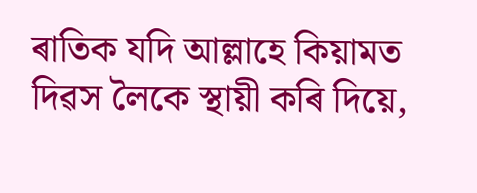ৰাতিক যদি আল্লাহে কিয়ামত দিৱস লৈকে স্থায়ী কৰি দিয়ে,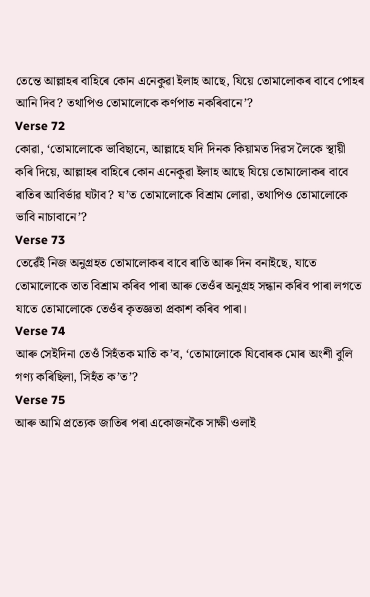তেন্তে আল্লাহৰ বাহিৰে কোন এনেকুৱা ইলাহ আছে, যিয়ে তোমালোকৰ বাবে পোহৰ আনি দিব? তথাপিও তোমালোকে কৰ্ণপাত নকৰিবানে’?
Verse 72
কোৱা, ‘তোমালোকে ভাবিছানে, আল্লাহে যদি দিনক কিয়ামত দিৱস লৈকে স্থায়ী কৰি দিয়ে, আল্লাহৰ বাহিৰে কোন এনেকুৱা ইলাহ আছে যিয়ে তোমালোকৰ বাবে ৰাতিৰ আবিৰ্ভাৱ ঘটাব? য’ত তোমালোকে বিশ্ৰাম লোৱা, তথাপিও তোমালোকে ভাবি নাচাবানে’?
Verse 73
তেৱেঁই নিজ অনুগ্ৰহত তোমালোকৰ বাবে ৰাতি আৰু দিন বনাইছে, যাতে তোমালোকে তাত বিশ্ৰাম কৰিব পাৰা আৰু তেওঁৰ অনুগ্ৰহ সন্ধান কৰিব পাৰা লগতে যাতে তোমালোকে তেওঁৰ কৃতজ্ঞতা প্ৰকাশ কৰিব পাৰা।
Verse 74
আৰু সেইদিনা তেওঁ সিহঁতক মাতি ক’ব, ‘তোমালোকে যিবোৰক মোৰ অংশী বুলি গণ্য কৰিছিলা, সিহঁত ক’ত’?
Verse 75
আৰু আমি প্ৰত্যেক জাতিৰ পৰা একোজনকৈ সাক্ষী ওলাই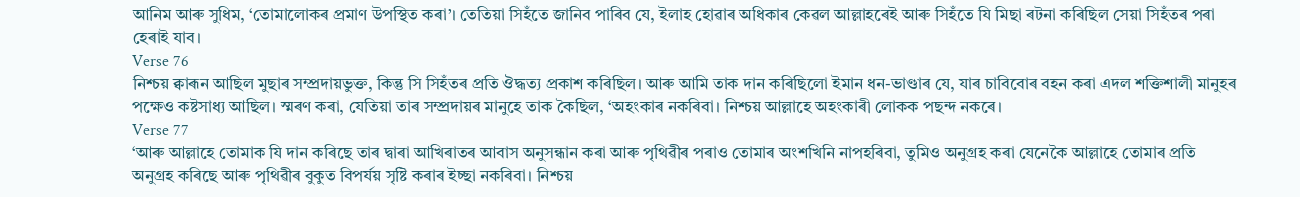আনিম আৰু সুধিম, ‘তোমালোকৰ প্ৰমাণ উপস্থিত কৰা’। তেতিয়া সিহঁতে জানিব পাৰিব যে, ইলাহ হোৱাৰ অধিকাৰ কেৱল আল্লাহৰেই আৰু সিহঁতে যি মিছা ৰটনা কৰিছিল সেয়া সিহঁতৰ পৰা হেৰাই যাব।
Verse 76
নিশ্চয় ক্বাৰূন আছিল মুছাৰ সম্প্ৰদায়ভুক্ত, কিন্তু সি সিহঁতৰ প্ৰতি ঔদ্ধত্য প্ৰকাশ কৰিছিল। আৰু আমি তাক দান কৰিছিলো ইমান ধন-ভাণ্ডাৰ যে, যাৰ চাবিবোৰ বহন কৰা এদল শক্তিশালী মানুহৰ পক্ষেও কষ্টসাধ্য আছিল। স্মৰণ কৰা, যেতিয়া তাৰ সম্প্ৰদায়ৰ মানুহে তাক কৈছিল, ‘অহংকাৰ নকৰিবা। নিশ্চয় আল্লাহে অহংকাৰী লোকক পছন্দ নকৰে।
Verse 77
‘আৰু আল্লাহে তোমাক যি দান কৰিছে তাৰ দ্বাৰা আখিৰাতৰ আবাস অনুসন্ধান কৰা আৰু পৃথিৱীৰ পৰাও তোমাৰ অংশখিনি নাপহৰিবা, তুমিও অনুগ্ৰহ কৰা যেনেকৈ আল্লাহে তোমাৰ প্ৰতি অনুগ্ৰহ কৰিছে আৰু পৃথিৱীৰ বুকুত বিপৰ্যয় সৃষ্টি কৰাৰ ইচ্ছা নকৰিবা। নিশ্চয়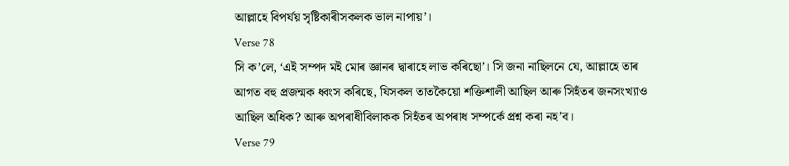আল্লাহে বিপৰ্যয় সৃষ্টিকাৰীসকলক ভাল নাপায়’।
Verse 78
সি ক’লে, ‘এই সম্পদ মই মোৰ জ্ঞানৰ দ্বাৰাহে লাভ কৰিছো’। সি জনা নাছিলনে যে, আল্লাহে তাৰ আগত বহু প্ৰজন্মক ধ্বংস কৰিছে, যিসকল তাতকৈয়ো শক্তিশালী আছিল আৰু সিহঁতৰ জনসংখ্যাও আছিল অধিক? আৰু অপৰাধীবিলাকক সিহঁতৰ অপৰাধ সম্পৰ্কে প্ৰশ্ন কৰা নহ’ব।
Verse 79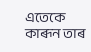এতেকে কাৰূন তাৰ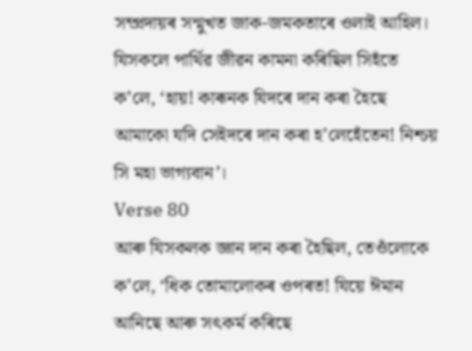সম্প্ৰদায়ৰ সন্মুখত জাক-জমকতাৰে ওলাই আহিল। যিসকলে পাৰ্থিৱ জীৱন কামনা কৰিছিল সিহঁতে ক’লে, ‘হায়! কাৰূনক যিদৰে দান কৰা হৈছে আমাকো যদি সেইদৰে দান কৰা হ’লেহেঁতেন! নিশ্চয় সি মহা ভাগ্যবান’।
Verse 80
আৰু যিসকলক জ্ঞান দান কৰা হৈছিল, তেওঁলোকে ক’লে, ‘ধিক তোমালোকৰ ওপৰত! যিয়ে ঈমান আনিছে আৰু সৎকৰ্ম কৰিছে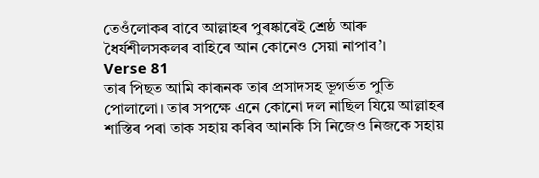তেওঁলোকৰ বাবে আল্লাহৰ পুৰষ্কাৰেই শ্ৰেষ্ঠ আৰু ধৈৰ্যশীলসকলৰ বাহিৰে আন কোনেও সেয়া নাপাব’।
Verse 81
তাৰ পিছত আমি কাৰূনক তাৰ প্ৰসাদসহ ভূগৰ্ভত পুতি পোলালো। তাৰ সপক্ষে এনে কোনো দল নাছিল যিয়ে আল্লাহৰ শাস্তিৰ পৰা তাক সহায় কৰিব আনকি সি নিজেও নিজকে সহায়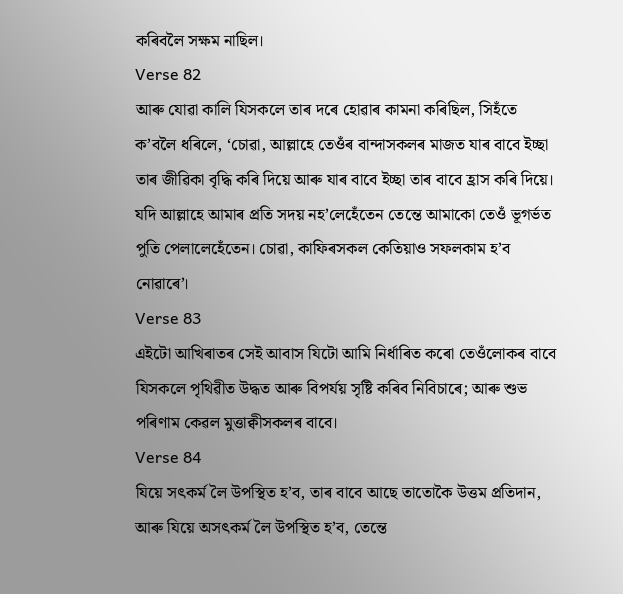কৰিবলৈ সক্ষম নাছিল।
Verse 82
আৰু যোৱা কালি যিসকলে তাৰ দৰে হোৱাৰ কামনা কৰিছিল, সিহঁতে ক’বলৈ ধৰিলে, ‘চোৱা, আল্লাহে তেওঁৰ বান্দাসকলৰ মাজত যাৰ বাবে ইচ্ছা তাৰ জীৱিকা বৃদ্ধি কৰি দিয়ে আৰু যাৰ বাবে ইচ্ছা তাৰ বাবে হ্ৰাস কৰি দিয়ে। যদি আল্লাহে আমাৰ প্ৰতি সদয় নহ’লেহেঁতেন তেন্তে আমাকো তেওঁ ভূগৰ্ভত পুতি পেলালেহেঁতেন। চোৱা, কাফিৰসকল কেতিয়াও সফলকাম হ’ব নোৱাৰে’।
Verse 83
এইটো আখিৰাতৰ সেই আবাস যিটো আমি নিৰ্ধাৰিত কৰো তেওঁলোকৰ বাবে যিসকলে পৃথিৱীত উদ্ধত আৰু বিপৰ্যয় সৃষ্টি কৰিব নিবিচাৰে; আৰু শুভ পৰিণাম কেৱল মুত্তাক্বীসকলৰ বাবে।
Verse 84
যিয়ে সৎকৰ্ম লৈ উপস্থিত হ’ব, তাৰ বাবে আছে তাতোকৈ উত্তম প্ৰতিদান, আৰু যিয়ে অসৎকৰ্ম লৈ উপস্থিত হ’ব, তেন্তে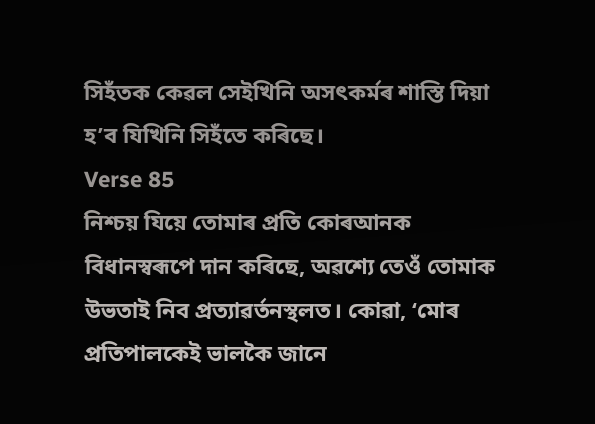সিহঁতক কেৱল সেইখিনি অসৎকৰ্মৰ শাস্তি দিয়া হ’ব যিখিনি সিহঁতে কৰিছে।
Verse 85
নিশ্চয় যিয়ে তোমাৰ প্ৰতি কোৰআনক বিধানস্বৰূপে দান কৰিছে, অৱশ্যে তেওঁ তোমাক উভতাই নিব প্ৰত্যাৱৰ্তনস্থলত। কোৱা, ‘মোৰ প্ৰতিপালকেই ভালকৈ জানে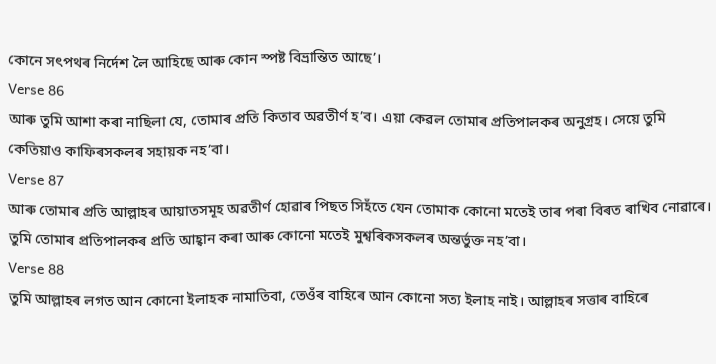কোনে সৎপথৰ নিৰ্দেশ লৈ আহিছে আৰু কোন স্পষ্ট বিভ্ৰান্তিত আছে’।
Verse 86
আৰু তুমি আশা কৰা নাছিলা যে, তোমাৰ প্ৰতি কিতাব অৱতীৰ্ণ হ’ব। এয়া কেৱল তোমাৰ প্ৰতিপালকৰ অনুগ্ৰহ। সেয়ে তুমি কেতিয়াও কাফিৰসকলৰ সহায়ক নহ’বা।
Verse 87
আৰু তোমাৰ প্ৰতি আল্লাহৰ আয়াতসমূহ অৱতীৰ্ণ হোৱাৰ পিছত সিহঁতে যেন তোমাক কোনো মতেই তাৰ পৰা বিৰত ৰাখিব নোৱাৰে। তুমি তোমাৰ প্ৰতিপালকৰ প্ৰতি আহ্বান কৰা আৰু কোনো মতেই মুশ্বৰিকসকলৰ অন্তৰ্ভুক্ত নহ’বা।
Verse 88
তুমি আল্লাহৰ লগত আন কোনো ইলাহক নামাতিবা, তেওঁৰ বাহিৰে আন কোনো সত্য ইলাহ নাই। আল্লাহৰ সত্তাৰ বাহিৰে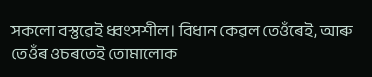সকলো বস্তুৱেই ধ্বংসশীল। বিধান কেৱল তেওঁৰেই, আৰু তেওঁৰ ওচৰতেই তোমালোক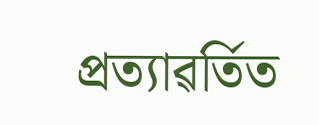প্ৰত্যাৱৰ্তিত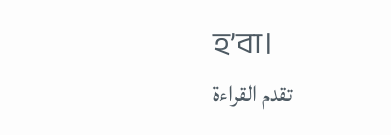হ’বা।
تقدم القراءة